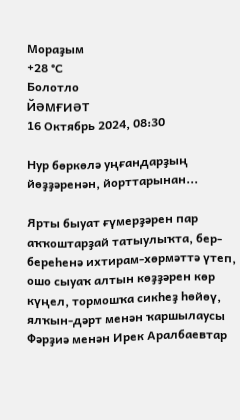Мораҙым
+28 °С
Болотло
ЙӘМҒИӘТ
16 Октябрь 2024, 08:30

Нур бөркөлә уңғандарҙың йөҙҙәренән, йорттарынан...

Ярты быуат ғүмерҙәрен пар аҡҡоштарҙай татыулыҡта, бер-береһенә ихтирам-хөрмәттә үтеп, ошо сыуаҡ алтын көҙҙәрен көр күңел, тормошҡа сикһеҙ һөйөү, ялҡын-дәрт менән ҡаршылаусы Фәрҙиә менән Ирек Аралбаевтар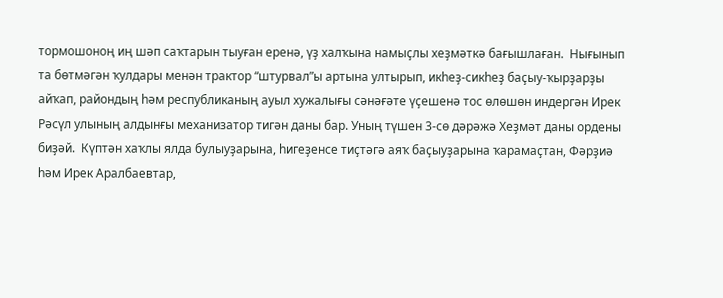тормошоноң иң шәп саҡтарын тыуған еренә, үҙ халҡына намыҫлы хеҙмәткә бағышлаған.  Нығынып та бөтмәгән ҡулдары менән трактор “штурвал”ы артына ултырып, икһеҙ-сикһеҙ баҫыу-ҡырҙарҙы айҡап, райондың һәм республиканың ауыл хужалығы сәнәғәте үҫешенә тос өлөшөн индергән Ирек Рәсүл улының алдынғы механизатор тигән даны бар. Уның түшен 3-сө дәрәжә Хеҙмәт даны ордены биҙәй.  Күптән хаҡлы ялда булыуҙарына, һигеҙенсе тиҫтәгә аяҡ баҫыуҙарына ҡарамаҫтан, Фәрҙиә һәм Ирек Аралбаевтар,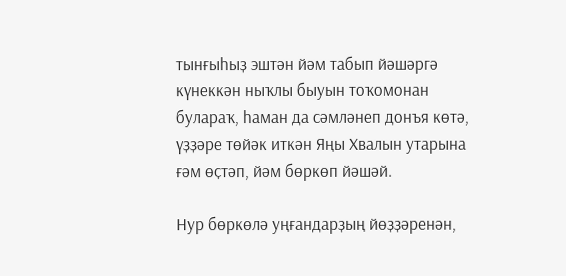тынғыһыҙ эштән йәм табып йәшәргә күнеккән ныҡлы быуын тоҡомонан булараҡ, һаман да сәмләнеп донъя көтә, үҙҙәре төйәк иткән Яңы Хвалын утарына ғәм өҫтәп, йәм бөркөп йәшәй.

Нур бөркөлә уңғандарҙың йөҙҙәренән,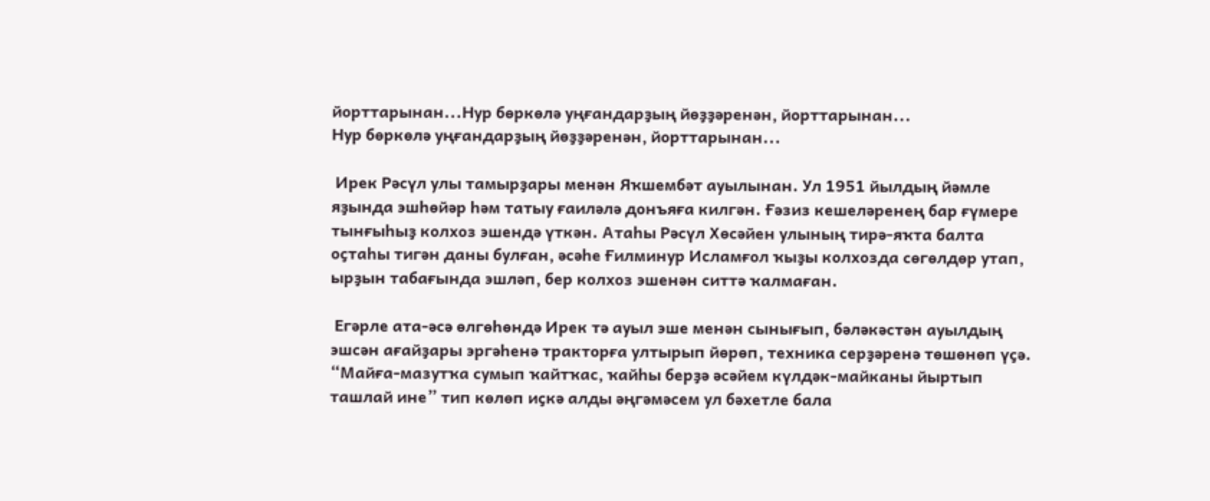йорттарынан...Нур бөркөлә уңғандарҙың йөҙҙәренән, йорттарынан...
Нур бөркөлә уңғандарҙың йөҙҙәренән, йорттарынан...

 Ирек Рәсүл улы тамырҙары менән Яҡшембәт ауылынан. Ул 1951 йылдың йәмле яҙында эшһөйәр һәм татыу ғаиләлә донъяға килгән. Ғәзиз кешеләренең бар ғүмере тынғыһыҙ колхоз эшендә үткән. Атаһы Рәсүл Хөсәйен улының тирә-яҡта балта оҫтаһы тигән даны булған, әсәһе Ғилминур Исламғол ҡыҙы колхозда сөгөлдөр утап, ырҙын табағында эшләп, бер колхоз эшенән ситтә ҡалмаған.

 Егәрле ата-әсә өлгөһөндә Ирек тә ауыл эше менән сынығып, бәләкәстән ауылдың эшсән ағайҙары эргәһенә тракторға ултырып йөрөп, техника серҙәренә төшөнөп үҫә. “Майға-мазутҡа сумып ҡайтҡас, ҡайһы берҙә әсәйем күлдәк-майканы йыртып ташлай ине” тип көлөп иҫкә алды әңгәмәсем ул бәхетле бала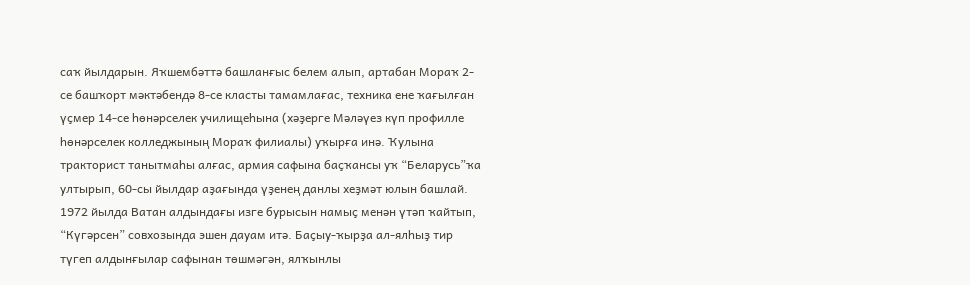саҡ йылдарын. Яҡшембәттә башланғыс белем алып, артабан Мораҡ 2-се башҡорт мәктәбендә 8-се класты тамамлағас, техника ене ҡағылған үҫмер 14-се һөнәрселек училищеһына (хәҙерге Мәләүез күп профилле һөнәрселек колледжының Мораҡ филиалы) уҡырға инә. Ҡулына тракторист танытмаһы алғас, армия сафына баҫҡансы уҡ “Беларусь”ҡа ултырып, 60-сы йылдар аҙағында үҙенең данлы хеҙмәт юлын башлай. 1972 йылда Ватан алдындағы изге бурысын намыҫ менән үтәп ҡайтып, “Күгәрсен” совхозында эшен дауам итә. Баҫыу-ҡырҙа ал-ялһыҙ тир түгеп алдынғылар сафынан төшмәгән, ялҡынлы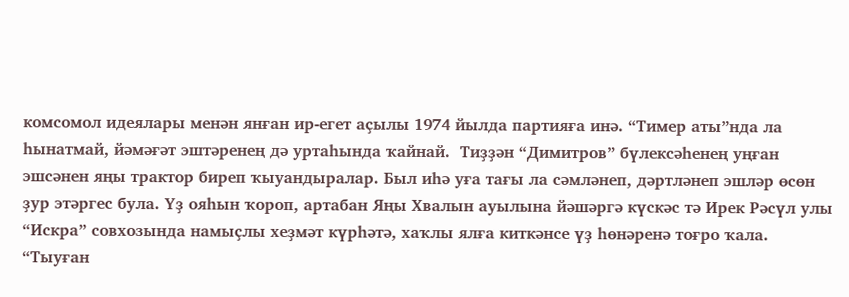комсомол идеялары менән янған ир-егет аҫылы 1974 йылда партияға инә. “Тимер аты”нда ла һынатмай, йәмәғәт эштәренең дә уртаһында ҡайнай.  Тиҙҙән “Димитров” бүлексәһенең уңған эшсәнен яңы трактор биреп ҡыуандыралар. Был иһә уға тағы ла сәмләнеп, дәртләнеп эшләр өсөн ҙур этәргес була. Үҙ ояһын ҡороп, артабан Яңы Хвалын ауылына йәшәргә күскәс тә Ирек Рәсүл улы “Искра” совхозында намыҫлы хеҙмәт күрһәтә, хаҡлы ялға киткәнсе үҙ һөнәренә тоғро ҡала. “Тыуған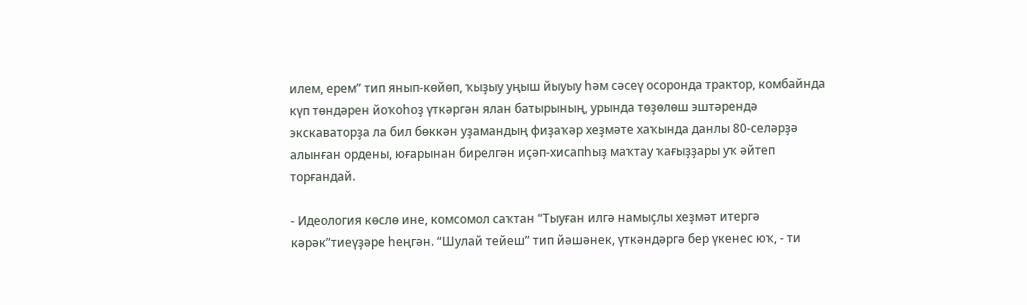илем, ерем” тип янып-көйөп, ҡыҙыу уңыш йыуыу һәм сәсеү осоронда трактор, комбайнда күп төндәрен йоҡоһоҙ үткәргән ялан батырының, урында төҙөлөш эштәрендә экскаваторҙа ла бил бөккән уҙамандың фиҙаҡәр хеҙмәте хаҡында данлы 80-селәрҙә алынған ордены, юғарынан бирелгән иҫәп-хисапһыҙ маҡтау ҡағыҙҙары уҡ әйтеп торғандай.

- Идеология көслө ине, комсомол саҡтан “Тыуған илгә намыҫлы хеҙмәт итергә кәрәк”тиеүҙәре һеңгән. “Шулай тейеш” тип йәшәнек, үткәндәргә бер үкенес юҡ, - ти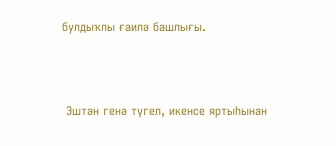булдыҡлы ғаилә башлығы.



 Эштән генә түгел, икенсе яртыһынан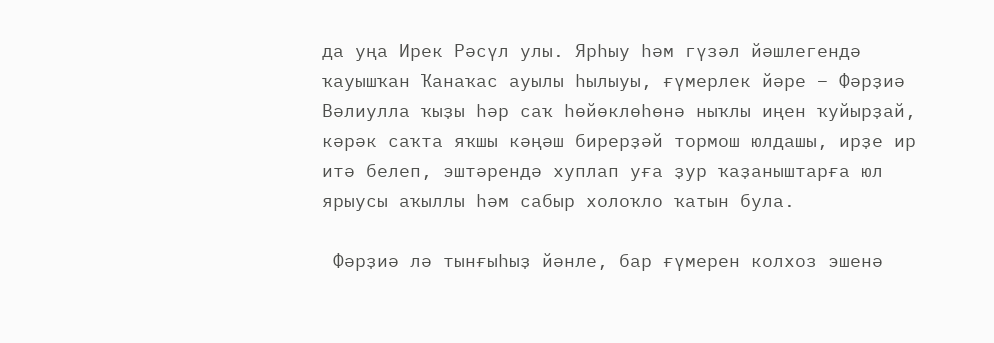да уңа Ирек Рәсүл улы. Ярһыу һәм гүзәл йәшлегендә ҡауышҡан Ҡанаҡас ауылы һылыуы, ғүмерлек йәре – Фәрҙиә Вәлиулла ҡыҙы һәр саҡ һөйөклөһөнә ныҡлы иңен ҡуйырҙай, кәрәк саҡта яҡшы кәңәш бирерҙәй тормош юлдашы, ирҙе ир итә белеп, эштәрендә хуплап уға ҙур ҡаҙаныштарға юл ярыусы аҡыллы һәм сабыр холоҡло ҡатын була.

 Фәрҙиә лә тынғыһыҙ йәнле, бар ғүмерен колхоз эшенә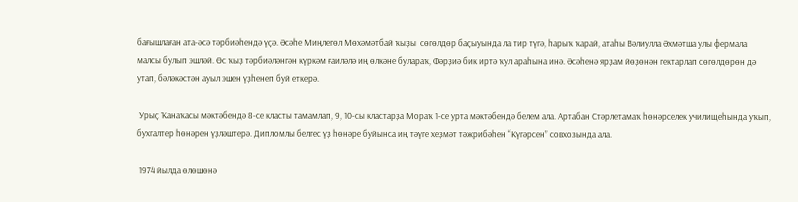бағышлаған ата-әсә тәрбиәһендә үҫә. Әсәһе Миңлегөл Мөхәмәтбай ҡыҙы  сөгөлдөр баҫыуында ла тир түгә, һарыҡ ҡарай, атаһы Вәлиулла Әхмәтша улы фермала малсы булып эшләй. Өс ҡыҙ тәрбиәләнгән күркәм ғаиләлә иң өлкәне булараҡ, Фәрҙиә бик иртә ҡул араһына инә. Әсәһенә ярҙам йөҙөнән гектарлап сөгөлдөрөн дә утап, бәләкәстән ауыл эшен үҙһенеп буй еткерә.

 Урыҫ Ҡанаҡасы мәктәбендә 8-се класты тамамлап, 9, 10-сы кластарҙа Мораҡ 1-се урта мәктәбендә белем ала. Артабан Стәрлетамаҡ һөнәрселек училищеһында уҡып, бухгалтер һөнәрен үҙләштерә. Дипломлы белгес үҙ һөнәре буйынса иң тәүге хеҙмәт тәжрибәһен “Күгәрсен” совхозында ала.

 1974 йылда өлөшөнә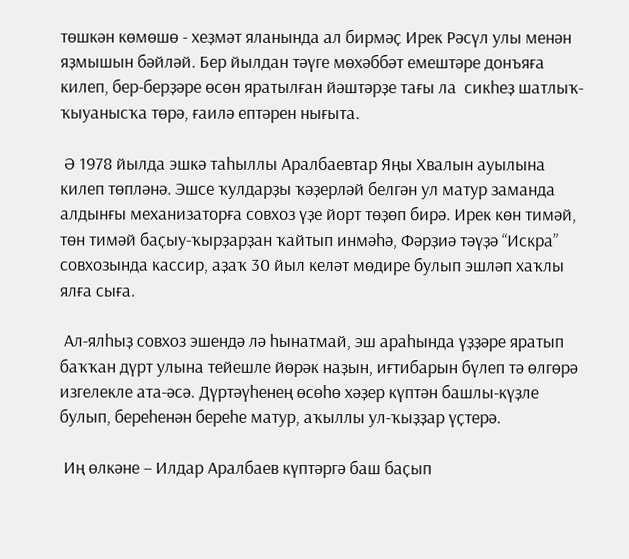төшкән көмөшө - хеҙмәт яланында ал бирмәҫ Ирек Рәсүл улы менән яҙмышын бәйләй. Бер йылдан тәүге мөхәббәт емештәре донъяға килеп, бер-берҙәре өсөн яратылған йәштәрҙе тағы ла  сикһеҙ шатлыҡ-ҡыуанысҡа төрә, ғаилә ептәрен нығыта.

 Ә 1978 йылда эшкә таһыллы Аралбаевтар Яңы Хвалын ауылына килеп төпләнә. Эшсе ҡулдарҙы ҡәҙерләй белгән ул матур заманда алдынғы механизаторға совхоз үҙе йорт төҙөп бирә. Ирек көн тимәй, төн тимәй баҫыу-ҡырҙарҙан ҡайтып инмәһә, Фәрҙиә тәүҙә “Искра” совхозында кассир, аҙаҡ 30 йыл келәт мөдире булып эшләп хаҡлы ялға сыға.

 Ал-ялһыҙ совхоз эшендә лә һынатмай, эш араһында үҙҙәре яратып баҡҡан дүрт улына тейешле йөрәк наҙын, иғтибарын бүлеп тә өлгөрә изгелекле ата-әсә. Дүртәүһенең өсөһө хәҙер күптән башлы-күҙле булып, береһенән береһе матур, аҡыллы ул-ҡыҙҙар үҫтерә.

 Иң өлкәне – Илдар Аралбаев күптәргә баш баҫып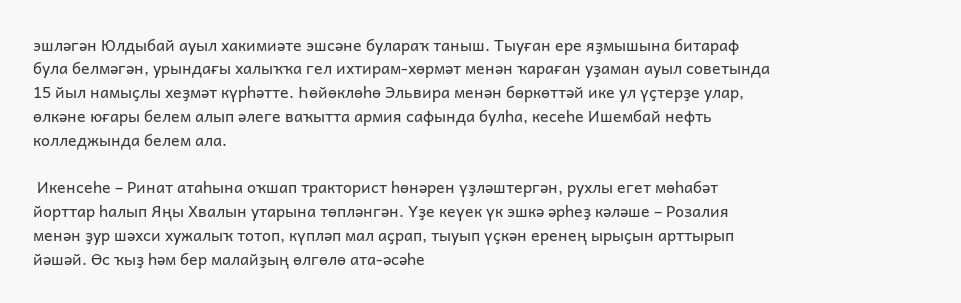эшләгән Юлдыбай ауыл хакимиәте эшсәне булараҡ таныш. Тыуған ере яҙмышына битараф була белмәгән, урындағы халыҡҡа гел ихтирам-хөрмәт менән ҡараған уҙаман ауыл советында 15 йыл намыҫлы хеҙмәт күрһәтте. Һөйөклөһө Эльвира менән бөркөттәй ике ул үҫтерҙе улар, өлкәне юғары белем алып әлеге ваҡытта армия сафында булһа, кесеһе Ишембай нефть колледжында белем ала.

 Икенсеһе – Ринат атаһына оҡшап тракторист һөнәрен үҙләштергән, рухлы егет мөһабәт йорттар һалып Яңы Хвалын утарына төпләнгән. Үҙе кеүек үк эшкә әрһеҙ кәләше – Розалия менән ҙур шәхси хужалыҡ тотоп, күпләп мал аҫрап, тыуып үҫкән еренең ырыҫын арттырып йәшәй. Өс ҡыҙ һәм бер малайҙың өлгөлө ата-әсәһе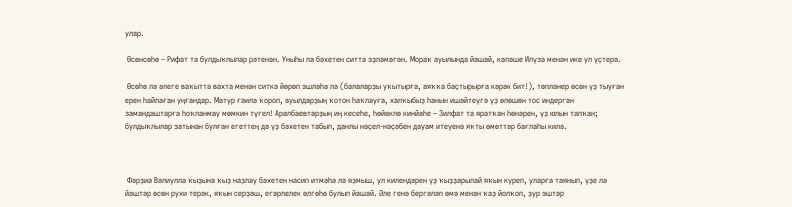улар.

 Өсөнсөһө – Рифат та булдыҡлылар рәтенән. Уныһы ла бәхетен ситтә эҙләмәгән. Мораҡ ауылында йәшәй, кәләше Илүзә менән ике ул үҫтерә.

 Өсөһө лә әлеге ваҡытта вахта менән ситкә йөрөп эшләһә лә (балаларҙы уҡытырға, аяҡҡа баҫтырырға кәрәк бит!), төпләнер өсөн үҙ тыуған ерен һайлаған уңғандар. Матур ғаилә ҡороп, ауылдарҙың ҡотон һаҡлауға, халҡыбыҙ һанын ишәйтеүгә үҙ өлөшөн тос индергән замандаштарға һоҡланмау мөмкин түгел! Аралбаевтарҙың иң кесеһе, һөйөклө кинйәһе – Зилфат та яратҡан һөнәрен, үҙ юлын тапҡан; булдыҡлылар затынан булған егеттең дә үҙ бәхетен табып, данлы нәҫел-нәҫәбен дауам итеүенә яҡты өмөттәр бағлаһы килә.



 Фәрҙиә Вәлиулла ҡыҙына ҡыҙ наҙлау бәхетен насип итмәһә лә яҙмыш, ул килендәрен үҙ ҡыҙҙарылай яҡын күреп, уларға таянып, үҙе лә йәштәр өсөн рухи терәк, яҡын серҙәш, егәрлелек өлгөһө булып йәшәй. Әле генә бергәләп өмә менән ҡаҙ йолҡоп, ҙур эштәр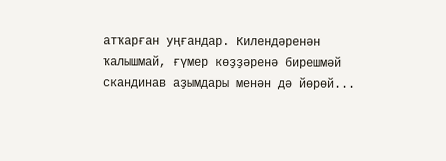атҡарған уңғандар. Килендәренән ҡалышмай, ғүмер көҙҙәренә бирешмәй скандинав аҙымдары менән дә йөрөй...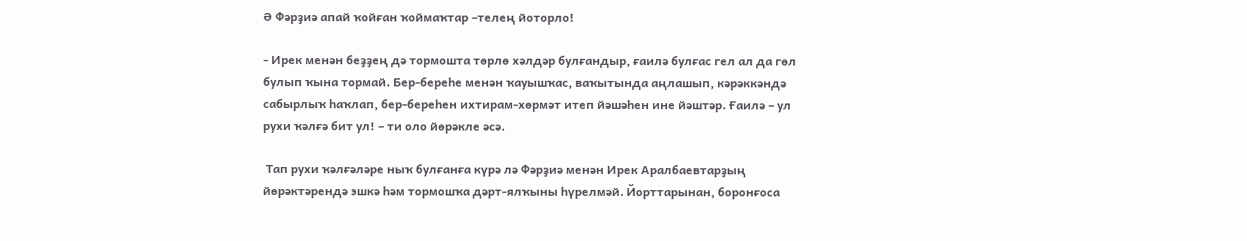Ә Фәрҙиә апай ҡойған ҡоймаҡтар –телең йоторло!

- Ирек менән беҙҙең дә тормошта төрлө хәлдәр булғандыр, ғаилә булғас гел ал да гөл булып ҡына тормай. Бер-береһе менән ҡауышҡас, ваҡытында аңлашып, кәрәккәндә сабырлыҡ һаҡлап, бер-береһен ихтирам-хөрмәт итеп йәшәһен ине йәштәр. Ғаилә – ул рухи ҡәлғә бит ул! – ти оло йөрәкле әсә.

 Тап рухи ҡәлғәләре ныҡ булғанға күрә лә Фәрҙиә менән Ирек Аралбаевтарҙың йөрәктәрендә эшкә һәм тормошҡа дәрт-ялҡыны һүрелмәй. Йорттарынан, боронғоса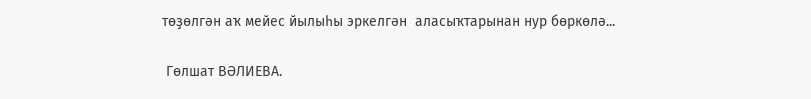төҙөлгән аҡ мейес йылыһы эркелгән  аласыҡтарынан нур бөркөлә...

 Гөлшат ВӘЛИЕВА.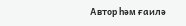Автор һәм ғаилә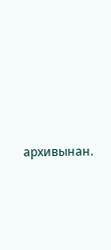архивынан.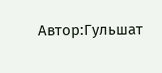Автор:Гульшат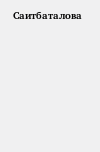Саитбаталова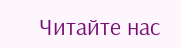Читайте нас